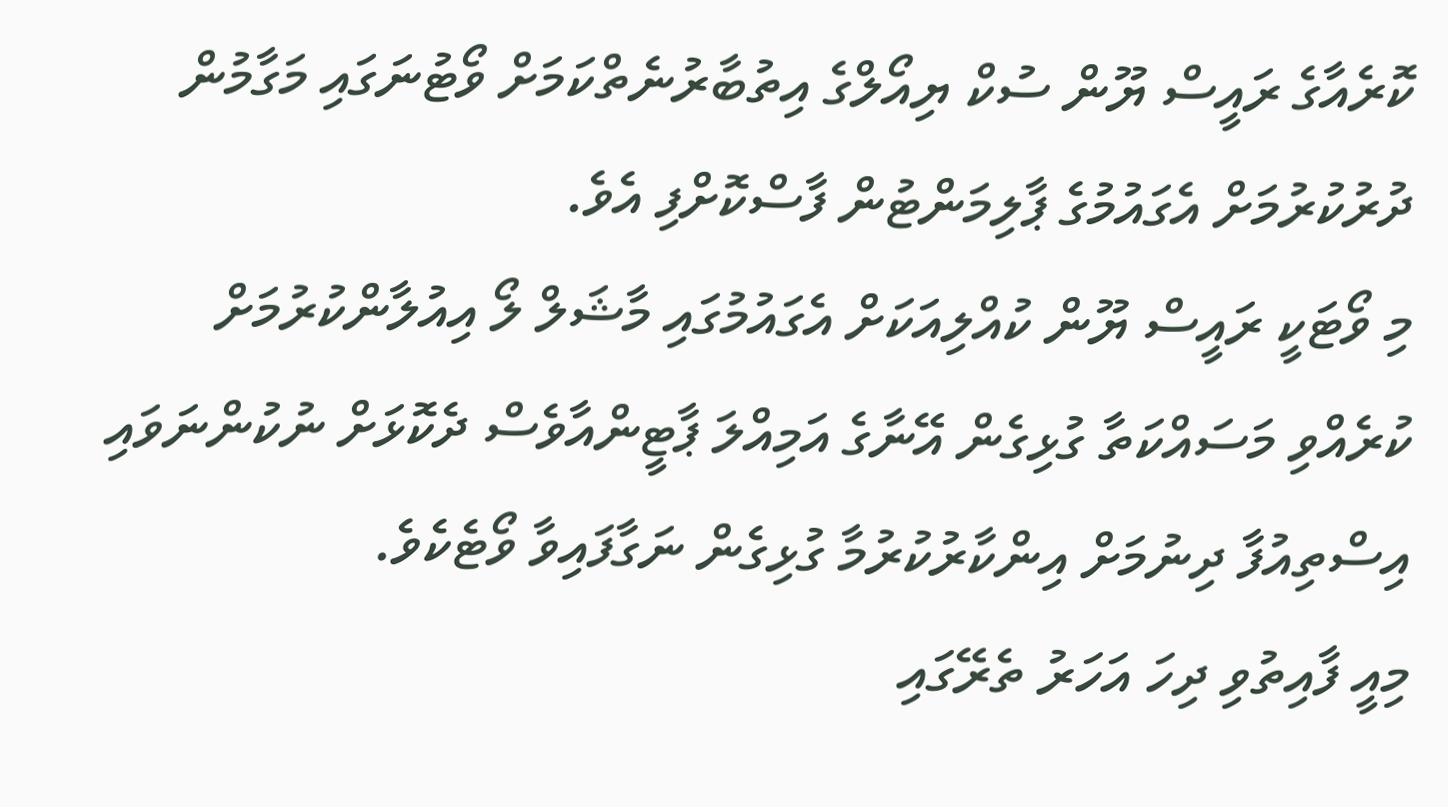ކޮރެއާގެ ރައީސް ޔޫން ސުކް ޔިއޯލްގެ އިތުބާރުނެތްކަމަށް ވޯޓުނަގައި މަގާމުން ދުރުކުރުމަށް އެގައުމުގެ ޕާލިމަންޓުން ފާސްކޮށްފި އެވެ.
މި ވޯޓަކީ ރައީސް ޔޫން ކުއްލިއަކަށް އެގައުމުގައި މާޝަލް ލޯ އިއުލާންކުރުމަށް ކުރެއްވި މަސައްކަތާ ގުޅިގެން އޭނާގެ އަމިއްލަ ޕާޓީންއާވެސް ދެކޮޅަށް ނުކުންނަވައި އިސްތިއުފާ ދިނުމަށް އިންކާރުކުރުމާ ގުޅިގެން ނަގާފައިވާ ވޯޓެކެވެ.
މިއީ ފާއިތުވި ދިހަ އަހަރު ތެރޭގައި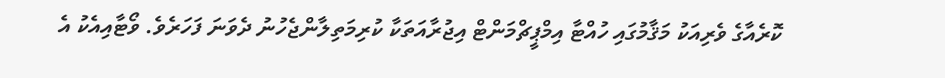ކޮރެއާގެ ވެރިއަކު މަޤާމުގައި ހުއްޓާ އިމްޕީޗްމަންޓް އިޖުރާއަތަކާ ކުރިމަތިލާންޖެހުނު ދެވަނަ ފަހަރެވެ. ވޯޓާއިއެކު އެ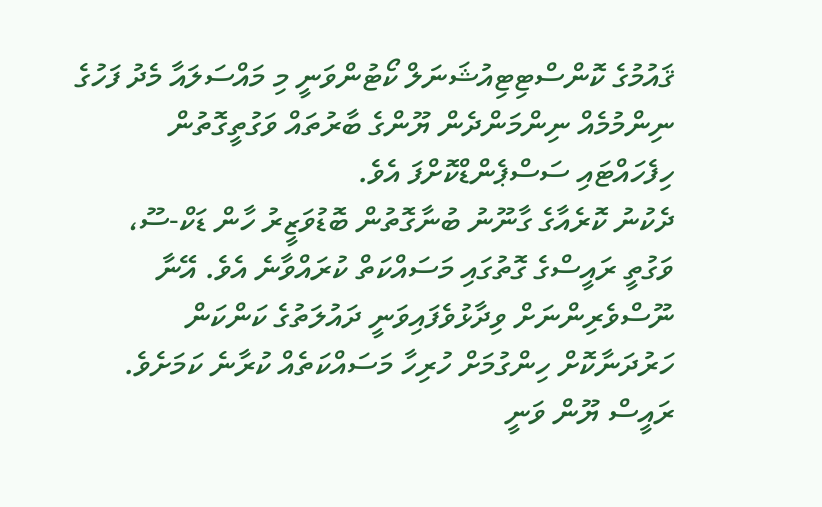ޤައުމުގެ ކޮންސްޓިޓިއުޝަނަލް ކޯޓުންވަނީ މި މައްސަލައާ މެދު ފަހުގެ ނިންމުމެއް ނިންމަންދެން ޔޫންގެ ބާރުތައް ވަގުތީގޮތުން ހިފެހައްޓައި ސަސްޕެންޑްކޮށްފަ އެވެ.
ދެކުނު ކޮރެއާގެ ގާނޫނު ބުނާގޮތުން ބޮޑުވަޒީރު ހާން ޑަކް-ސޫ، ވަގުތީ ރައީސްގެ ގޮތުގައި މަސައްކަތް ކުރައްވާނެ އެވެ. އޭނާ ނޫސްވެރިންނަށް ވިދާޅުވެފައިވަނީ ދައުލަތުގެ ކަންކަން ހަރުދަނާކޮށް ހިންގުމަށް ހުރިހާ މަސައްކަތެއް ކުރާނެ ކަމަށެވެ.
ރައީސް ޔޫން ވަނީ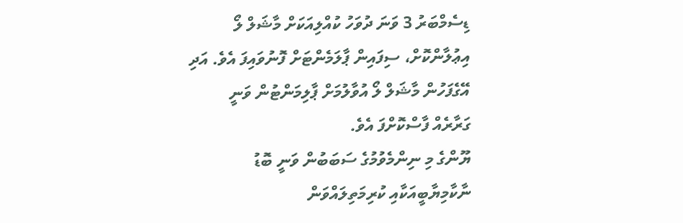ޑިސެމްބަރު 3 ވަނަ ދުވަހު ކުއްލިއަކަށް މާޝަލް ލޯ އިޢުލާންކޮށް، ސިފައިން ޕާލަމެންޓަށް ފޮނުވައިފަ އެވެ. އަދި އޭގެފަހުން މާޝަލް ލޯ އުވާލުމަށް ޕާލިމަންޓުން ވަނީ ގަރާރެއް ފާސްކޮށްފަ އެވެ.
ޔޫންގެ މި ނިންމެވުމުގެ ސަބަބުން ވަނީ ބޮޑު ނާކާމިޔާބީއަކާއި ކުރިމަތިލައްވަން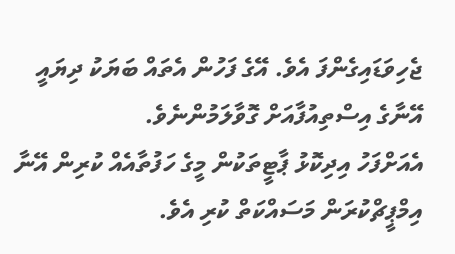ޖެހިވަޑައިގެންފަ އެވެ. އޭގެ ފަހުން އެތައް ބަޔަކު ދިޔައީ އޭނާގެ އިސްތިއުފާއަށް ގޮވާލަމުންނެވެ.
އެއަށްފަހު އިދިކޮޅު ޕާޓީތަކުން މީގެ ހަފުތާއެއް ކުރިން އޭނާ އިމްޕީޗްކުރަން މަސައްކަތް ކުރި އެވެ.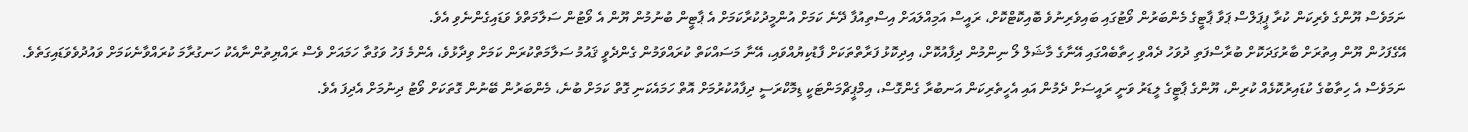ނަމަވެސް ޔޫންގެ ވެރިކަން ކުރާ ޕީޕަލްސް ޕަވާ ޕާޓީގެ މެންބަރުން ވޯޓުގައި ބައިވެރިނުވެ ބޮއިކޮޓްކޮށް، ރައީސް އަމިއްލައަށް އިސްތިއުފާ ދޭނެ ކަމަށް އުންމީދުކުރާކަމަށް އެ ޕާޓީން ބުނުމުން ޔޫން އެ ވޯޓުން ސަލާމަތްވެ ވަޑައިގެންނެވި އެވެ.
އޭގެފަހުން ޔޫން އިތުރަށް ބާރުގަދަކޮށް ބުރާސްފަތި ދުވަހު ދެއްވި ހިތާބެއްގައި އޭނާގެ މާޝަލް ލޯ ނިންމުން ދިފާއުކޮށް، އިދިކޮޅު ފަރާތްތަކަށް ފާޑުކިޔުއްވައި، އޭނާ މަސައްކަތް ކުރައްވަމުން ގެންދެވީ ޤައުމު ސަލާމަތްކުރަން ކަމަށް ވިދާޅުވެ، އެންމެ ފަހު ވަގުތާ ހަމައަށް ވެސް ރައްޔިތުންނާއެކު ހަނގުރާމަ ކުރައްވާނެކަމަށް ވައުދުވެވަޑައިގަތެވެ.
ނަމަވެސް އެ ހިތާބުގެ ކުޑައިރުކޮޅެއް ކުރިން، ޔޫންގެ ޕާޓީގެ ލީޑަރު ވަނީ ރައީސަށް ދެމުން އައި އެހީތެރިކަން އަނބުރާ ގެންގޮސް، އިމްޕީޗްމަންޓަކީ ޑިމޮކްރަސީ ދިފާއުކުރުމަށް އޮތް ހަމައެކަނި ގޮތް ކަމަށް ބުނެ، މެންބަރުން ބޭނުން ގޮތަކަށް ވޯޓު ދިނުމަށް އެދިފަ އެވެ.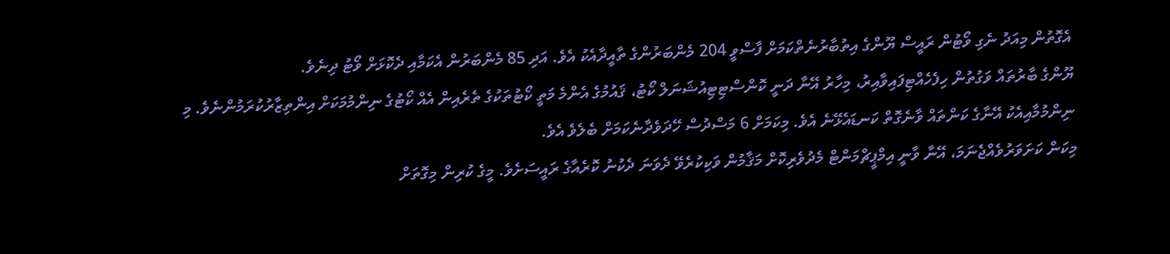އެގޮތުން މިއަދު ނެގި ވޯޓުން ރައީސް ޔޫންގެ އިތުބާރުނެތްކަމަށް ފާސްވީ 204 މެންބަރުންގެ ތާއީދާއެކު އެވެ. އަދި 85 މެންބަރުން އެކަމާއި ދެކޮޅަށް ވޯޓު ދިނެވެ.
ޔޫންގެ ބާރުތައް ވަގުތުން ހިފެހެއްޓިފައިވާއިރު، މިހާރު އޭނާ ދަނީ ކޮންސްޓިޓިއުޝަނަލް ކޯޓު، ޤައުމުގެ އެންމެ މަތީ ކޯޓުތަކުގެ ތެރެއިން އެއް ކޯޓުގެ ނިންމުމަކަށް އިންތިޒާރުކުރަމުންނެވެ. މި ނިންމުމާއިއެކު އޭނާގެ ކަންތައް ވާނެގޮތް ކަނޑައެޅޭނެ އެވެ. މިކަމަށް 6 މަސްދުސް ހޭދަވެދާނެކަމަށް ބެލެވެ އެވެ.
މިކަން ކަށަވަރުވެއްޖެނަމަ، އޭނާ ވާނީ އިމްޕީޗްމަންޓް މެދުވެރިކޮށް މަޤާމުން ވަކިކުރެވޭ ދެވަނަ ދެކުނު ކޮރެއާގެ ރައީސަށެވެ. މީގެ ކުރިން މިގޮތަށް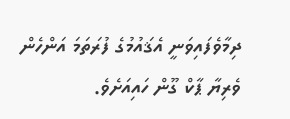ދިމާވެފައިވަނީ އެޤައުމުގެ ފުރަތަމަ އަންހެން ވެރިޔާ ޕާކް ގޫން ހައިއަށެވެ.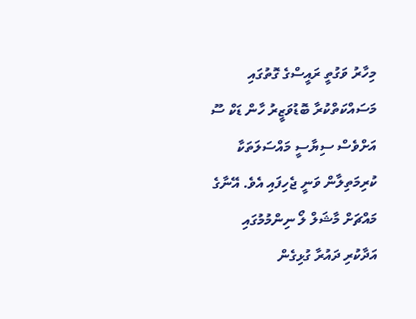މިހާރު ވަގުތީ ރައީސްގެ ގޮތުގައި މަސައްކަތްކުރާ ބޮޑުވަޒީރު ހާން ޑަކް ސޫ އަށްވެސް ސިޔާސީ މައްސަލަތަކާ ކުރިމަތިލާން ވަނީ ޖެހިފައި އެވެ. އޭނާގެ މައްޗަށް މާޝަލް ލޯ ނިންމުމުގައި އަދާކުރި ދައުރާ ގުޅިގެން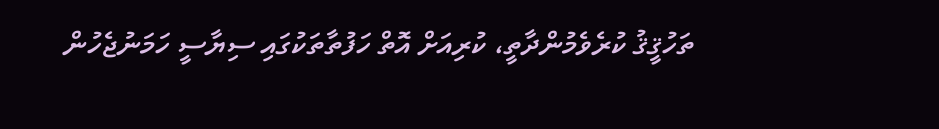ތަހުޤީޤު ކުރެވެމުންދާތީ، ކުރިއަށް އޮތް ހަފުތާތަކުގައި ސިޔާސީ ހަމަނުޖެހުން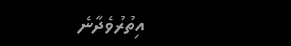އިތުރުވެދާނެ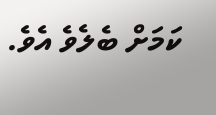ކަމަށް ބެލެވެ އެވެ.